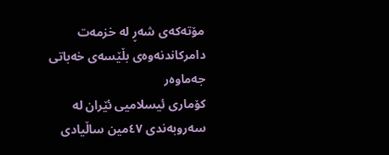مۆتەکەی شەڕ لە خزمەت دامرکاندنەوەی بڵێسەی خەباتی جەماوەر
کۆماری ئیسلامیی ئێران لە سەروبەندی ٤٧مین ساڵیادی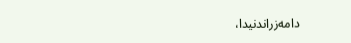دامەزراندنیدا،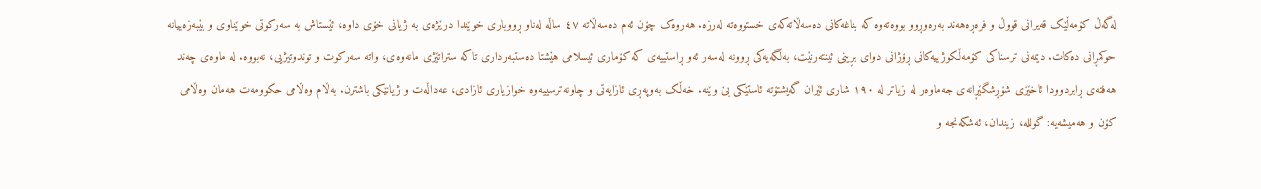لەگەڵ کۆمەڵێک قەیرانی قووڵ و فرەڕەهەند بەرەوڕوو بووەتەوە کە بناغەکانی دەسەڵاتەکەی خستووەتە لەرزە. هەروەک چۆن ئەم دەسەڵاتە ٤٧ ساڵە لەناو ڕووباری خوێندا درێژەی بە ژیانی خۆی داوە، ئێستاش بە سەرکوتی خوێناوی و بێبەزەییانە حوکمڕانی دەکات. دیمەنی ترسناکی کۆمەڵکوژییەکانی ڕۆژانی دوای بڕینی ئینتەرنێت، بەڵگەیەکی ڕوونە لەسەر ئەو ڕاستییەی کە کۆماری ئیسلامی هێشتا دەستبەرداری تاکە ستراتێژی مانەوەی، واتە سەرکوت و توندوتیژیی، نەبووە. لە ماوەی چەند هەفتەی ڕابردوودا ئاخێزی شۆڕشگێڕانەی جەماوەر لە زیاتر لە ١٩٠ شاری ئێران گەیشتۆتە ئاستێکی بێ وێنە. خەڵک بەوپەڕی ئازایەتی و چاونەترسییەوە خوازیاری ئازادی، عەداڵەت و ژیانێکی باشترن. بەڵام وەڵامی حکوومەت هەمان وەڵامی کۆن و هەمیشەیە: گوللە، زیندان، ئەشکەنجە و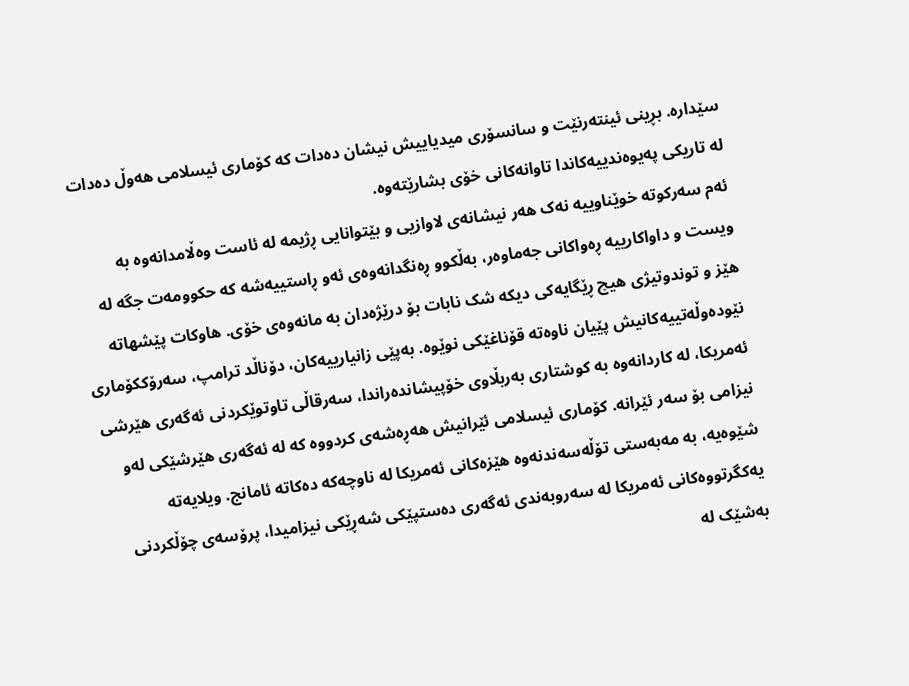سێدارە. بڕینی ئینتەرنێت و سانسۆری میدیاییش نیشان دەدات کە کۆماری ئیسلامی هەوڵ دەدات لە تاریکی پەیوەندییەکاندا تاوانەکانی خۆی بشارێتەوە.
ئەم سەرکوتە خوێناوییە نەک هەر نیشانەی لاوازیی و بێتوانایی ڕژیمە لە ئاست وەڵامدانەوە بە ویست و داواکارییە ڕەواکانی جەماوەر، بەڵکوو ڕەنگدانەوەی ئەو ڕاستییەشە کە حکوومەت جگە لە هێز و توندوتیژی هیچ ڕێگایەکی دیکە شک نابات بۆ درێژەدان بە مانەوەی خۆی. هاوکات پێشهاتە نێودەوڵەتییەکانیش پێیان ناوەتە قۆناغێکی نوێوە. بەپێی زانیارییەکان، دۆناڵد ترامپ، سەرۆککۆماری ئەمریکا، لە کاردانەوە بە کوشتاری بەربڵاوی خۆپیشاندەراندا، سەرقاڵی تاوتوێکردنی ئەگەری هێرشی نیزامی بۆ سەر ئێرانە. کۆماری ئیسلامی ئێرانیش هەڕەشەی کردووە کە لە ئەگەری هێرشێکی لەو شێوەیە، بە مەبەستی تۆڵەسەندنەوە هێزەکانی ئەمریکا لە ناوچەکە دەکاتە ئامانج. ویلایەتە یەکگرتووەکانی ئەمریکا لە سەروبەندی ئەگەری دەستپێکی شەڕێکی نیزامیدا، پرۆسەی چۆڵکردنی بەشێک لە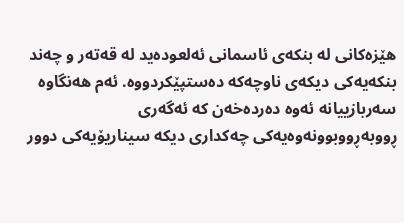هێزەکانی لە بنکەی ئاسمانی ئەلعودەید لە قەتەر و چەند بنکەیەکی دیکەی ناوچەکە دەستپێکردووە. ئەم هەنگاوە سەربازییانە ئەوە دەردەخەن کە ئەگەری ڕووبەڕووبوونەوەیەکی چەکداری دیکە سیناریۆیەکی دوور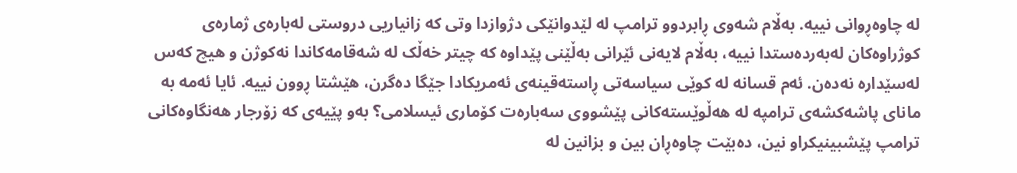لە چاوەڕوانی نییە. بەڵام شەوی ڕابردوو ترامپ لە لێدوانێکی دژوازدا وتی کە زانیاریی دروستی لەبارەی ژمارەی کوژراوەکان لەبەردەستدا نییە، بەڵام لایەنی ئێرانی بەڵێنی پێداوە کە چیتر خەڵک لە شەقامەکاندا نەکوژن و هیچ کەس لەسێدارە نەدەن. ئەم قسانە لە کوێی سیاسەتی ڕاستەقینەی ئەمریکادا جێگا دەگرن، هێشتا ڕوون نییە. ئایا ئەمە بە مانای پاشەکشەی ترامپە لە هەڵوێستەکانی پێشووی سەبارەت کۆماری ئیسلامی؟ بەو پێیەی کە زۆرجار هەنگاوەکانی ترامپ پێشبینیکراو نین، دەبێت چاوەڕان بین و بزانین لە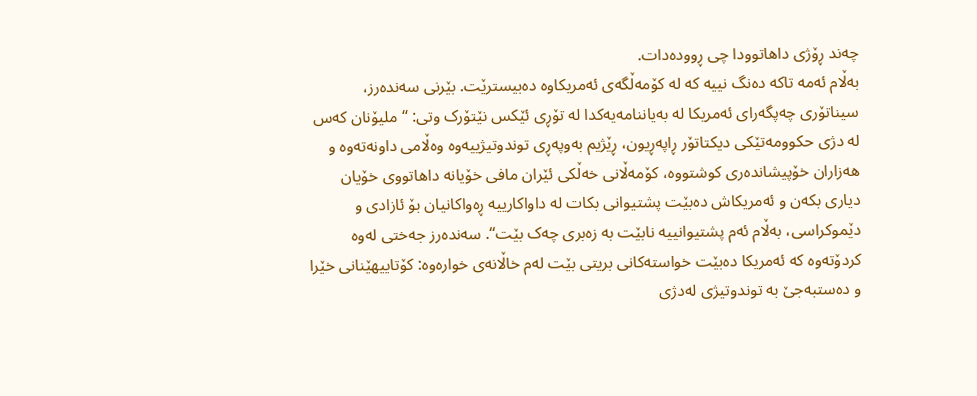چەند ڕۆژی داهاتوودا چی ڕوودەدات.
بەڵام ئەمە تاکە دەنگ نییە کە لە کۆمەڵگەی ئەمریکاوە دەبیسترێت. بێرنی سەندەرز، سیناتۆری چەپگەرای ئەمریکا لە بەیاننامەیەکدا لە تۆڕی ئێکس نێتۆرک وتی: “ملیۆنان کەس لە دژی حکوومەتێکی دیکتاتۆر ڕاپەڕیون، ڕێژیم بەوپەڕی توندوتیژییەوە وەڵامی داونەتەوە و هەزاران خۆپیشاندەری کوشتووە، کۆمەڵانی خەڵکی ئێران مافی خۆیانە داهاتووی خۆیان دیاری بکەن و ئەمریکاش دەبێت پشتیوانی بکات لە داواکارییە ڕەواکانیان بۆ ئازادی و دێموکراسی، بەڵام ئەم پشتیوانییە نابێت بە زەبری چەک بێت“. سەندەرز جەختی لەوە کردۆتەوە کە ئەمریکا دەبێت خواستەکانی بریتی بێت لەم خاڵانەی خوارەوە: کۆتاییهێنانی خێرا و دەستبەجێ بە توندوتیژی لەدژی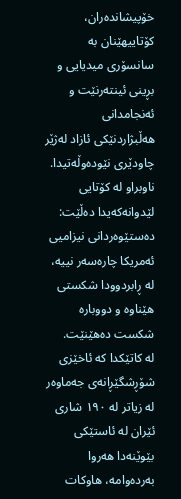خۆپیشاندەران، کۆتاییهێنان بە سانسۆری میدیایی و بڕینی ئینتەرنێت و ئەنجامدانی هەڵبژاردنێکى ئازاد لەژێر چاودێری نێودەوڵەتیدا. ناوبراو لە کۆتایی لێدوانەکەیدا دەڵێت: دەستێوەردانی نیزامیی ئەمریکا چارەسەر نییە، لە ڕابردوودا شکستی هێناوە و دووبارە شکست دەهێنێت.
لە کاتێکدا کە ئاخێزی شۆڕشگێڕانەی جەماوەر لە زیاتر لە ١٩٠ شاری ئێران لە ئاستێکی بێوێنەدا هەروا بەردەوامە، هاوکات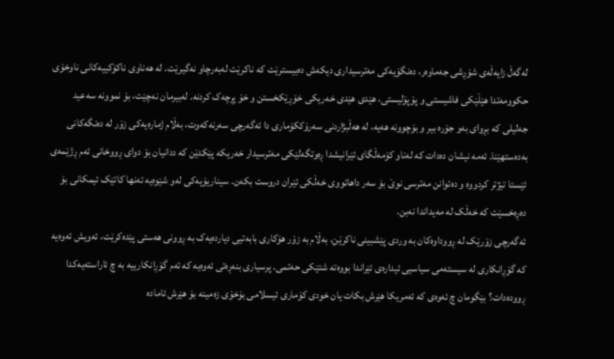لەگەڵ زایەڵەی شۆڕشی جەماوەر، دەنگۆیەکی مەترسیداری دیکەش دەبیسترێت کە ناکرێت لەبەرچاو نەگیرێت. لە هەناوی ناکۆکییەکانی ناوخۆی حکوومەتدا هێڵێکی فاشیستی و پۆپۆلیستی، هێدی هێدی خەریکی خۆڕێکخستن و خۆ پڕچەک کردنە. لەبیرمان نەچێت، بۆ نموونە سەعید جەلیلی کە بڕوای بەو جۆرە بیر و بۆچوونە هەیە، لە هەڵبژاردنی سەرۆککۆماری دا ئەگەرچی سەرنەکەوت، بەڵام ژمارەیەکی زۆر لە دەنگەکانی بەدەستهێنا. ئەمە نیشان دەدات کە لەناو کۆمەڵگای ئێرانیشدا ڕەوتگەلێکی مەترسیدار خەریکە پێکدێن کە ددانیان بۆ دوای ڕووخانی ئەم ڕژێمەی ئێستا تیژتر کردووە و دەتوانن مەترسی نوێ بۆ سەر داهاتووی خەڵکی ئێران دروست بکەن. سیناریۆیەکی لەو شێوەیە تەنها کاتێک ئیمکانی بۆ دەڕەخسێت کە خەڵک لە مەیداندا نەبن.
ئەگەرچی زۆرێک لە ڕووداوەکان بە وردی پێشبینی ناکرێن، بەڵام بە زۆر هۆکاری بابەتیی دیاردەیەک بە ڕوونی هەستی پێدەکرێت، ئەویش ئەوەیە کە گۆڕانکاری لە سیستەمی سیاسیی ئیدارەی ئێراندا بووەتە شتێکی حەتمی. پرسیاری بنەڕەتی ئەوەیە کە ئەم گۆڕانکارییە بە چ ئاراستەیەکدا ڕوودەدات؟ بێگومان چ ئەوەی کە ئەمریکا هێرش بکات یان خودی کۆماری ئیسلامی بۆخۆی زەمینە بۆ هێرش ئامادە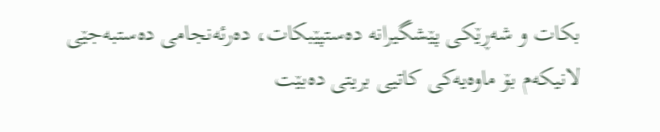بکات و شەڕێکی پێشگیرانە دەستپێبکات، دەرئەنجامی دەستبەجێی لانیکەم بۆ ماوەیەکی کاتیی بریتی دەبێت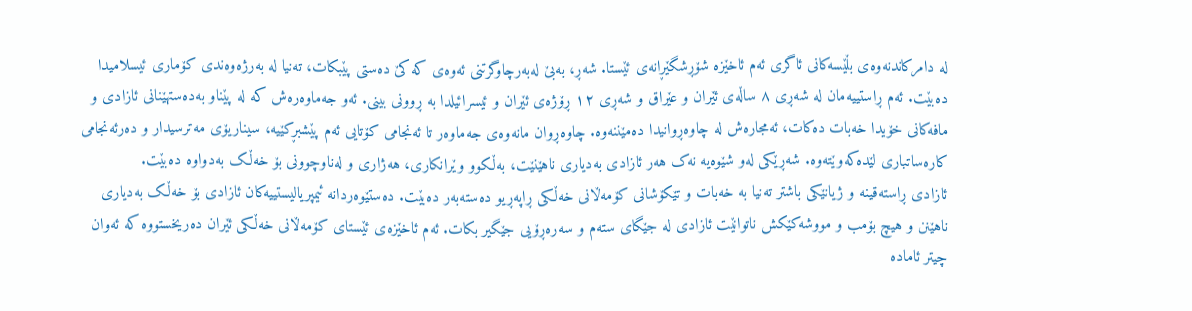لە دامرکاندنەوەی بڵێسەکانی ئاگری ئەم ئاخێزە شۆڕشگێڕانەی ئێستا. شەڕ، بەبێ لەبەرچاوگرتنی ئەوەی کە کێ دەستی پێبکات، تەنیا لە بەرژەوەندی کۆماری ئیسلامیدا دەبێت. ئەم ڕاستییەمان لە شەڕی ٨ ساڵەی ئێران و عێراق و شەڕی ١٢ ڕۆژەی ئێران و ئیسرائیلدا بە ڕوونی بینی. ئەو جەماوەرەش کە لە پێناو بەدەستهێنانی ئازادی و مافەکانی خۆیدا خەبات دەکات، ئەمجارەش لە چاوەڕوانیدا دەمێننەوە. چاوەڕوان مانەوەی جەماوەر تا ئەنجامی کۆتایی ئەم پێشبڕکێیە، سیناریۆی مەترسیدار و دەرئەنجامی کارەساتباری لێدەکەوێتەوە. شەڕێکی لەو شێوەیە نەک هەر ئازادی بەدیاری ناهێنێت، بەڵکوو وێرانکاری، هەژاری و لەناوچوونی بۆ خەڵک بەدواوە دەبێت.
ئازادی ڕاستەقینە و ژیانێکی باشتر تەنیا بە خەبات و تێکۆشانی کۆمەڵانی خەڵکی ڕاپەڕیو دەستەبەر دەبێت. دەستێوەردانە ئیمپریالیستییەکان ئازادی بۆ خەڵک بەدیاری ناهێنن و هیچ بۆمب و مووشەکێکش ناتوانێت ئازادی لە جێگای ستەم و سەرەڕۆیی جێگیر بکات. ئەم ئاخێزەی ئێستای کۆمەڵانی خەڵکی ئێران دەریخستووە کە ئەوان چیتر ئامادە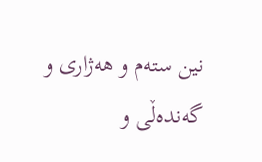نین ستەم و هەژاری و گەندەڵی و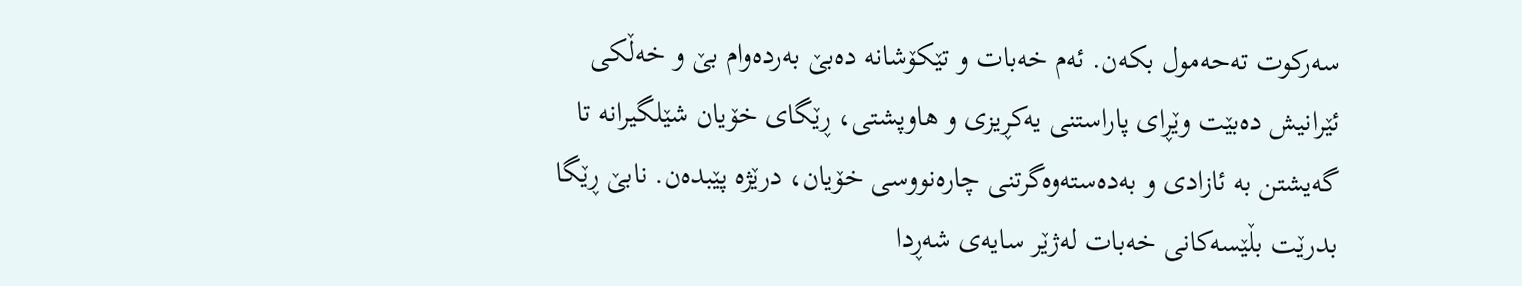سەرکوت تەحەمول بکەن. ئەم خەبات و تێکۆشانە دەبێ بەردەوام بێ و خەڵکی ئێرانیش دەبێت وێڕای پاراستنی یەکڕیزی و هاوپشتی، ڕێگای خۆیان شێلگیرانە تا گەیشتن بە ئازادی و بەدەستەوەگرتنی چارەنووسی خۆیان، درێژە پێبدەن. نابێ ڕێگا بدرێت بڵێسەکانی خەبات لەژێر سایەی شەڕدا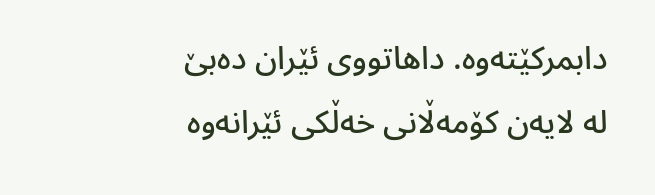دابمرکێتەوە. داهاتووی ئێران دەبێ لە لایەن کۆمەڵانی خەڵکی ئێرانەوە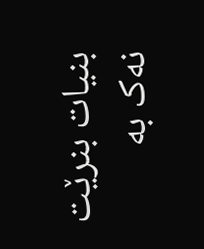بنیات بنرێت نەک بە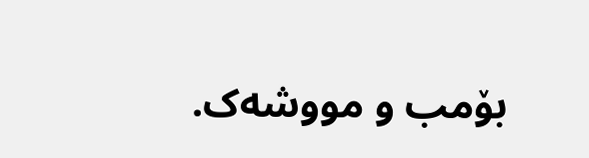بۆمب و مووشەک.